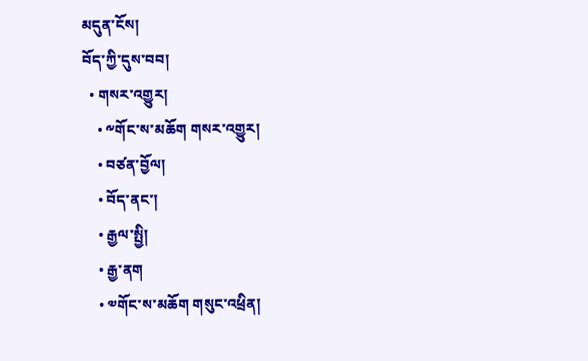མདུན་ངོས།
བོད་ཀྱི་དུས་བབ།
  • གསར་འགྱུར།
    • ༸གོང་ས་མཆོག གསར་འགྱུར།
    • བཙན་བྱོལ།
    • བོད་ནང་།
    • རྒྱལ་སྤྱི།
    • རྒྱ་ནག
    • ༧གོང་ས་མཆོག གསུང་འཕྲིན།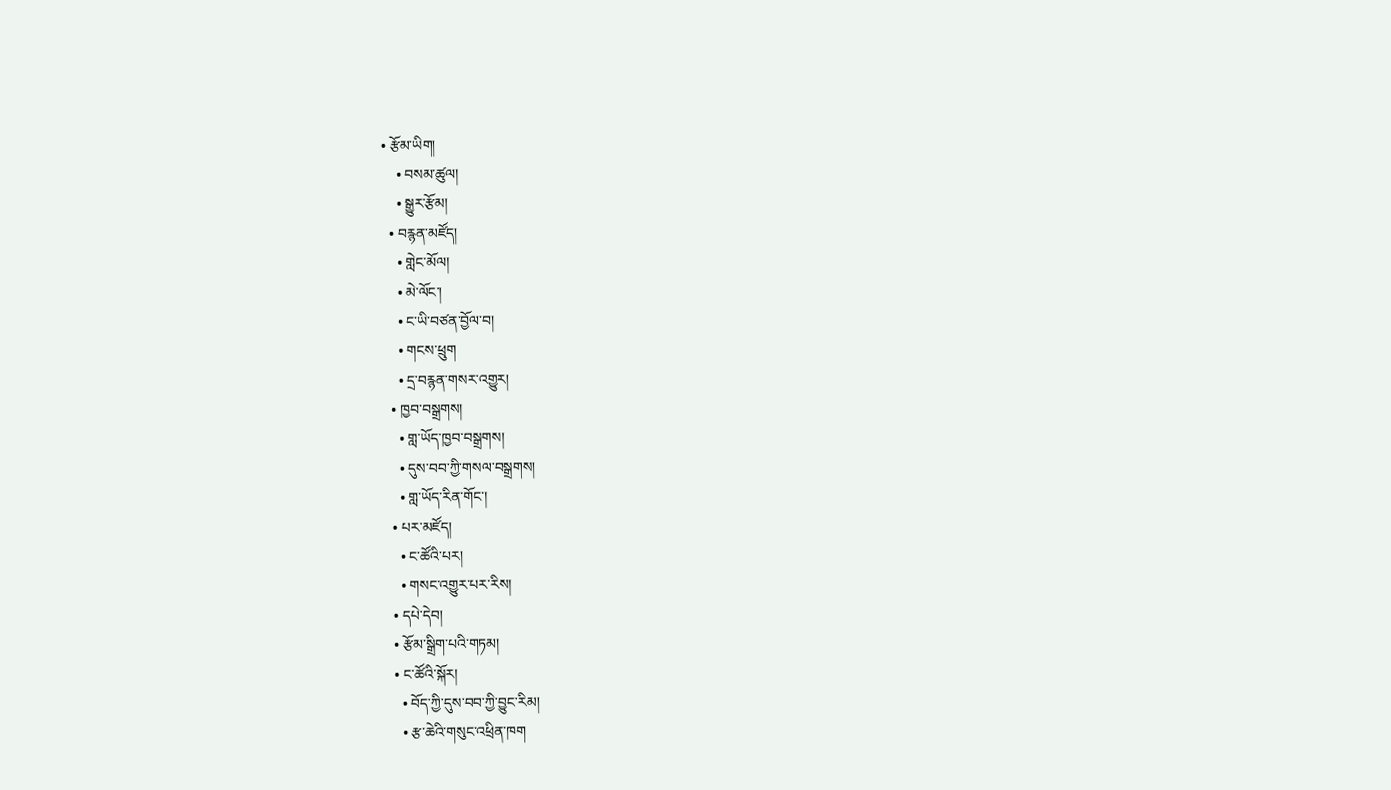• རྩོམ་ཡིག།
    • བསམ་ཚུལ།
    • སྒྱུར་རྩོམ།
  • བརྙན་མཛོད།
    • གླེང་མོལ།
    • མེ་ལོང་།
    • ང་ཡི་བཙན་བྱོལ་བ།
    • གངས་ཕྲུག
    • དྲ་བརྙན་གསར་འགྱུར།
  • ཁྱབ་བསྒྲགས།
    • གླ་ཡོད་ཁྱབ་བསྒྲགས།
    • དུས་བབ་ཀྱི་གསལ་བསྒྲགས།
    • གླ་ཡོད་རིན་གོང་།
  • པར་མཛོད།
    • ང་ཚོའི་པར།
    • གསང་འགྱུར་པར་རིས།
  • དཔེ་དེབ།
  • རྩོམ་སྒྲིག་པའི་གཏམ།
  • ང་ཚོའི་སྐོར།
    • བོད་ཀྱི་དུས་བབ་ཀྱི་བྱུང་རིམ།
    • རྩ་ཆེའི་གསུང་འཕྲིན་ཁག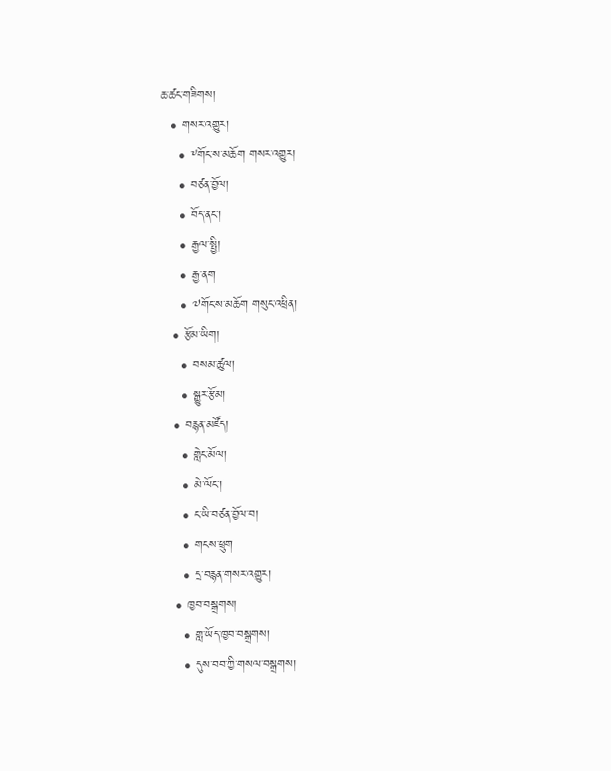ཆ་ཚང་གཟིགས།
  • གསར་འགྱུར།
    • ༸གོང་ས་མཆོག གསར་འགྱུར།
    • བཙན་བྱོལ།
    • བོད་ནང་།
    • རྒྱལ་སྤྱི།
    • རྒྱ་ནག
    • ༧གོང་ས་མཆོག གསུང་འཕྲིན།
  • རྩོམ་ཡིག།
    • བསམ་ཚུལ།
    • སྒྱུར་རྩོམ།
  • བརྙན་མཛོད།
    • གླེང་མོལ།
    • མེ་ལོང་།
    • ང་ཡི་བཙན་བྱོལ་བ།
    • གངས་ཕྲུག
    • དྲ་བརྙན་གསར་འགྱུར།
  • ཁྱབ་བསྒྲགས།
    • གླ་ཡོད་ཁྱབ་བསྒྲགས།
    • དུས་བབ་ཀྱི་གསལ་བསྒྲགས།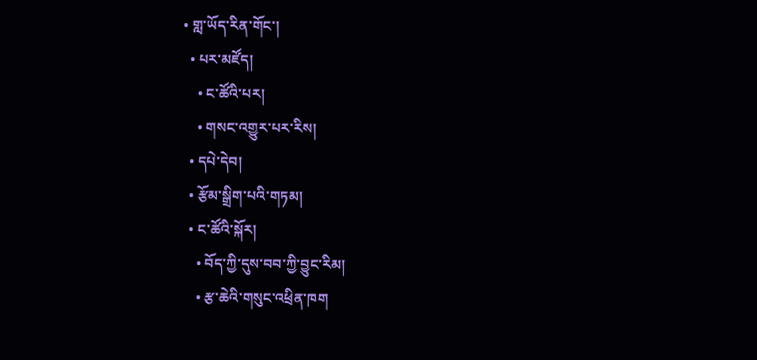• གླ་ཡོད་རིན་གོང་།
  • པར་མཛོད།
    • ང་ཚོའི་པར།
    • གསང་འགྱུར་པར་རིས།
  • དཔེ་དེབ།
  • རྩོམ་སྒྲིག་པའི་གཏམ།
  • ང་ཚོའི་སྐོར།
    • བོད་ཀྱི་དུས་བབ་ཀྱི་བྱུང་རིམ།
    • རྩ་ཆེའི་གསུང་འཕྲིན་ཁག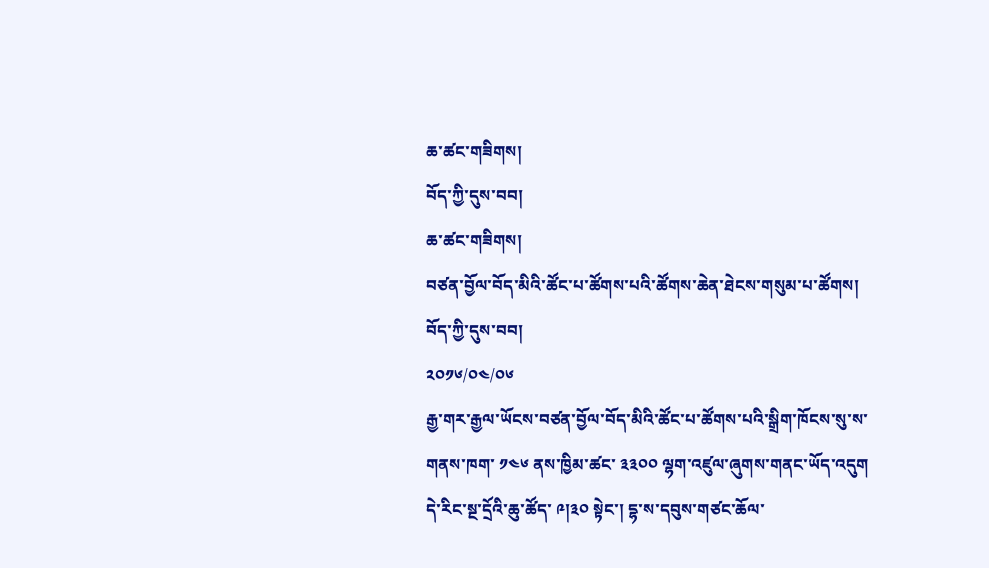ཆ་ཚང་གཟིགས།
བོད་ཀྱི་དུས་བབ།
ཆ་ཚང་གཟིགས།
བཙན་བྱོལ་བོད་མིའི་ཚོང་པ་ཚོགས་པའི་ཚོགས་ཆེན་ཐེངས་གསུམ་པ་ཚོགས།
བོད་ཀྱི་དུས་བབ།
༢༠༡༦/༠༤/༠༦
རྒྱ་གར་རྒྱལ་ཡོངས་བཙན་བྱོལ་བོད་མིའི་ཚོང་པ་ཚོགས་པའི་སྒྲིག་ཁོངས་སུ་ས་གནས་ཁག་ ༡༤༦ ནས་ཁྱིམ་ཚང་ ༣༣༠༠ ལྷག་འཛུལ་ཞུགས་གནང་ཡོད་འདུག
དེ་རིང་སྔ་དྲོའི་ཆུ་ཚོད་ ༩།༣༠ སྟེང་། དྷ་ས་དབུས་གཙང་ཆོལ་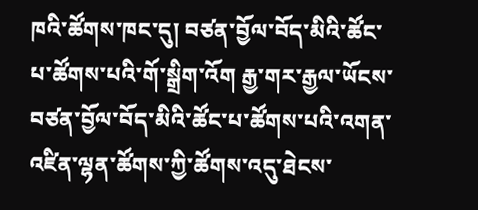ཁའི་ཚོགས་ཁང་དུ། བཙན་བྱོལ་བོད་མིའི་ཚོང་པ་ཚོགས་པའི་གོ་སྒྲིག་འོག རྒྱ་གར་རྒྱལ་ཡོངས་བཙན་བྱོལ་བོད་མིའི་ཚོང་པ་ཚོགས་པའི་འགན་འཛིན་ལྷན་ཚོགས་ཀྱི་ཚོགས་འདུ་ཐེངས་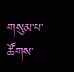གསུམ་པ་ཚོགས་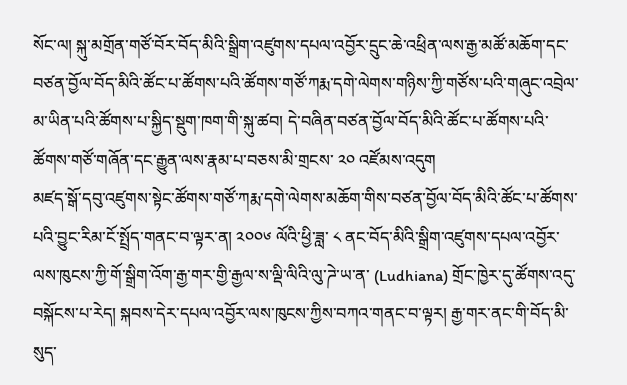སོང་ལ། སྐུ་མགྲོན་གཙོ་བོར་བོད་མིའི་སྒྲིག་འཛུགས་དཔལ་འབྱོར་དྲུང་ཆེ་འཕྲིན་ལས་རྒྱ་མཚོ་མཆོག་དང་བཙན་བྱོལ་བོད་མིའི་ཚོང་པ་ཚོགས་པའི་ཚོགས་གཙོ་ཀརྨ་དགེ་ལེགས་གཉིས་ཀྱི་གཙོས་པའི་གཞུང་འབྲེལ་མ་ཡིན་པའི་ཚོགས་པ་སྐྱིད་སྡུག་ཁག་གི་སྐུ་ཚབ། དེ་བཞིན་བཙན་བྱོལ་བོད་མིའི་ཚོང་པ་ཚོགས་པའི་ཚོགས་གཙོ་གཞོན་དང་རྒྱུན་ལས་རྣམ་པ་བཅས་མི་གྲངས་ ༢༠ འཛོམས་འདུག
མཛད་སྒོ་དབུ་འཛུགས་སྟེང་ཚོགས་གཙོ་ཀརྨ་དགེ་ལེགས་མཆོག་གིས་བཙན་བྱོལ་བོད་མིའི་ཚོང་པ་ཚོགས་པའི་བྱུང་རིམ་ངོ་སྤྲོད་གནང་བ་ལྟར་ན། ༢༠༠༦ ལོའི་ཕྱི་ཟླ་ ༨ ནང་བོད་མིའི་སྒྲིག་འཛུགས་དཔལ་འབྱོར་ལས་ཁུངས་ཀྱི་གོ་སྒྲིག་འོག་རྒྱ་གར་གྱི་རྒྱལ་ས་ལྡི་ལིའི་ལུ་ཌེ་ཡ་ན་ (Ludhiana) གྲོང་ཁྱེར་དུ་ཚོགས་འདུ་བསྐོངས་པ་རེད། སྐབས་དེར་དཔལ་འབྱོར་ལས་ཁུངས་ཀྱིས་བཀའ་གནང་བ་ལྟར། རྒྱ་གར་ནང་གི་བོད་མི་སུད་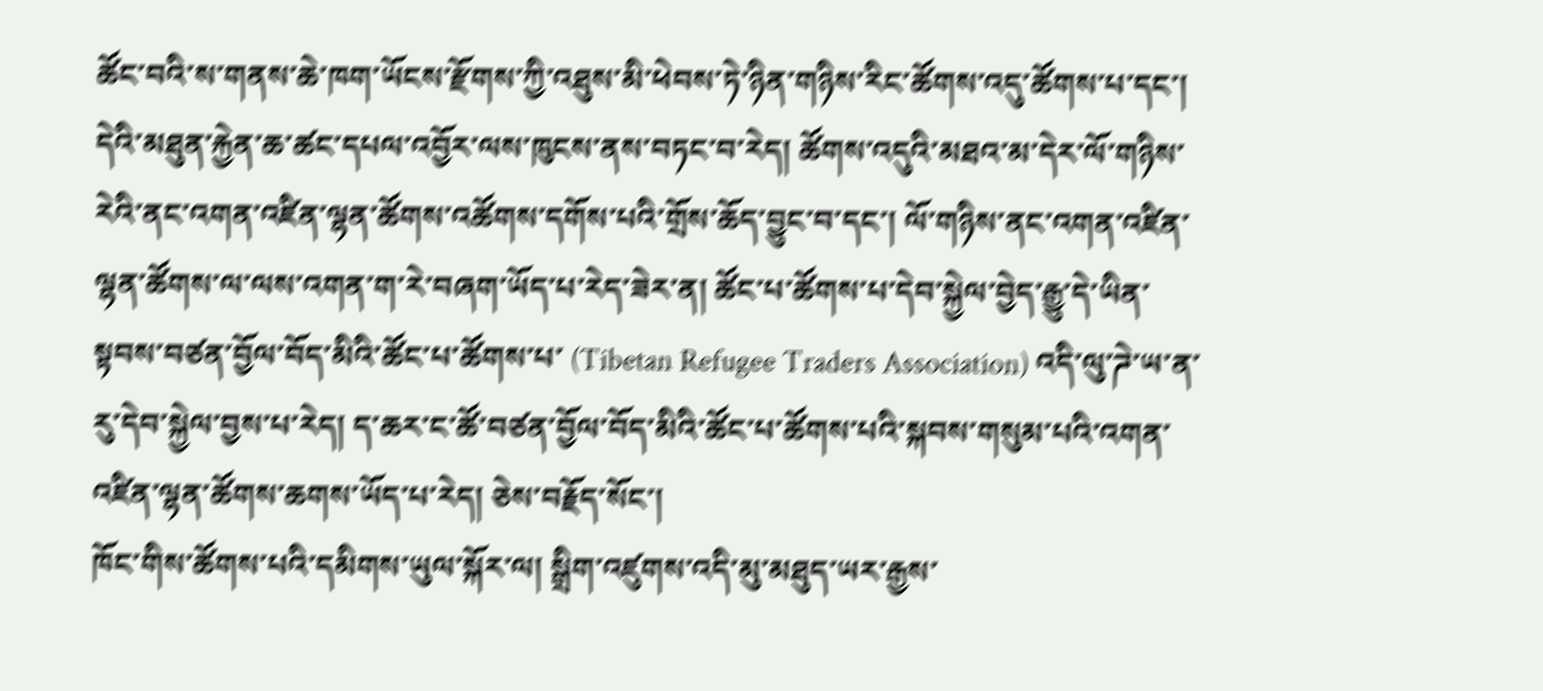ཚོང་བའི་ས་གནས་ཆེ་ཁག་ཡོངས་རྫོགས་ཀྱི་འཐུས་མི་ཕེབས་ཏེ་ཉིན་གཉིས་རིང་ཚོགས་འདུ་ཚོགས་པ་དང་། དེའི་མཐུན་རྐྱེན་ཆ་ཚང་དཔལ་འབྱོར་ལས་ཁུངས་ནས་བཏང་བ་རེད། ཚོགས་འདུའི་མཐའ་མ་དེར་ལོ་གཉིས་རེའི་ནང་འགན་འཛིན་ལྷན་ཚོགས་འཚོགས་དགོས་པའི་གྲོས་ཆོད་བྱུང་བ་དང་། ལོ་གཉིས་ནང་འགན་འཛིན་ལྷན་ཚོགས་ལ་ལས་འགན་ག་རེ་བཞག་ཡོད་པ་རེད་ཟེར་ན། ཚོང་པ་ཚོགས་པ་དེབ་སྐྱེལ་བྱེད་རྒྱུ་དེ་ཡིན་སྟབས་བཙན་བྱོལ་བོད་མིའི་ཚོང་པ་ཚོགས་པ་ (Tibetan Refugee Traders Association) འདི་ལུ་ཌེ་ཡ་ན་རུ་དེབ་སྐྱེལ་བྱས་པ་རེད། ད་ཆར་ང་ཚོ་བཙན་བྱོལ་བོད་མིའི་ཚོང་པ་ཚོགས་པའི་སྐབས་གསུམ་པའི་འགན་འཛིན་ལྷན་ཚོགས་ཆགས་ཡོད་པ་རེད། ཅེས་བརྗོད་སོང་།
ཁོང་གིས་ཚོགས་པའི་དམིགས་ཡུལ་སྐོར་ལ། སྒྲིག་འཛུགས་འདི་མུ་མཐུད་ཡར་རྒྱས་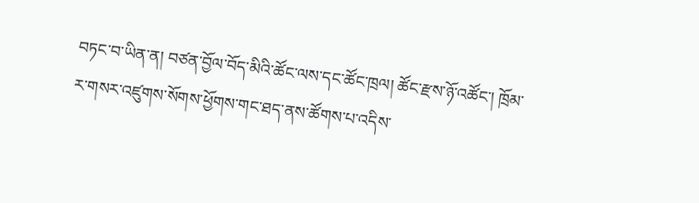བཏང་བ་ཡིན་ན། བཙན་བྱོལ་བོད་མིའི་ཚོང་ལས་དང་ཚོང་ཁྲལ། ཚོང་རྫས་ཉོ་འཚོང་། ཁྲོམ་ར་གསར་འཛུགས་སོགས་ཕྱོགས་གང་ཐད་ནས་ཚོགས་པ་འདིས་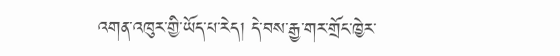འགན་འཁུར་གྱི་ཡོད་པ་རེད། དེ་བས་རྒྱ་གར་གྲོང་ཁྱེར་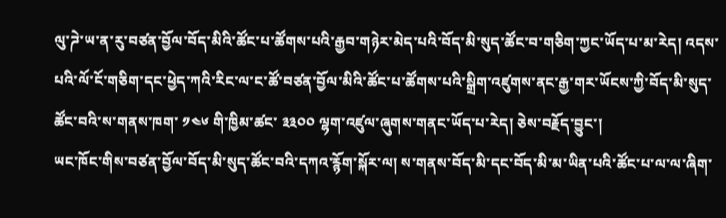ལུ་ཌེ་ཡ་ན་རུ་བཙན་བྱོལ་བོད་མིའི་ཚོང་པ་ཚོགས་པའི་རྒྱབ་གཉེར་མེད་པའི་བོད་མི་སུད་ཚོང་བ་གཅིག་ཀྱང་ཡོད་པ་མ་རེད། འདས་པའི་ལོ་ངོ་གཅིག་དང་ཕྱེད་ཀའི་རིང་ལ་ང་ཚོ་བཙན་བྱོལ་མིའི་ཚོང་པ་ཚོགས་པའི་སྒྲིག་འཛུགས་ནང་རྒྱ་གར་ཡོངས་ཀྱི་བོད་མི་སུད་ཚོང་བའི་ས་གནས་ཁག་ ༡༤༦ གི་ཁྱིམ་ཚང་ ༣༣༠༠ ལྷག་འཛུལ་ཞུགས་གནང་ཡོད་པ་རེད། ཅེས་བརྗོད་བྱུང་།
ཡང་ཁོང་གིས་བཙན་བྱོལ་བོད་མི་སུད་ཚོང་བའི་དཀའ་རྙོག་སྐོར་ལ། ས་གནས་བོད་མི་དང་བོད་མི་མ་ཡིན་པའི་ཚོང་པ་ལ་ལ་ཞིག་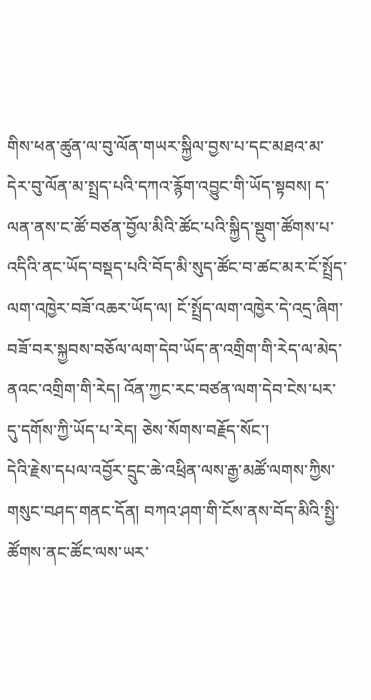གིས་ཕན་ཚུན་ལ་བུ་ལོན་གཡར་སྐྱིལ་བྱས་པ་དང་མཐའ་མ་དེར་བུ་ལོན་མ་སྤྲད་པའི་དཀའ་རྙོག་འབྱུང་གི་ཡོད་སྟབས། ད་ལན་ནས་ང་ཚོ་བཙན་བྱོལ་མིའི་ཚོང་པའི་སྐྱིད་སྡུག་ཚོགས་པ་འདིའི་ནང་ཡོད་བསྡད་པའི་བོད་མི་སུད་ཚོང་བ་ཚང་མར་ངོ་སྤྲོད་ལག་འཁྱེར་བཟོ་འཆར་ཡོད་ལ། ངོ་སྤྲོད་ལག་འཁྱེར་དེ་འདྲ་ཞིག་བཟོ་བར་སྐྱབས་བཅོལ་ལག་དེབ་ཡོད་ན་འགྲིག་གི་རེད་ལ་མེད་ནའང་འགྲིག་གི་རེད། འོན་ཀྱང་རང་བཙན་ལག་དེབ་ངེས་པར་དུ་དགོས་ཀྱི་ཡོད་པ་རེད། ཅེས་སོགས་བརྗོད་སོང་།
དེའི་རྗེས་དཔལ་འབྱོར་དྲུང་ཆེ་འཕྲིན་ལས་རྒྱ་མཚོ་ལགས་ཀྱིས་གསུང་བཤད་གནང་དོན། བཀའ་ཤག་གི་ངོས་ནས་བོད་མིའི་སྤྱི་ཚོགས་ནང་ཚོང་ལས་ཡར་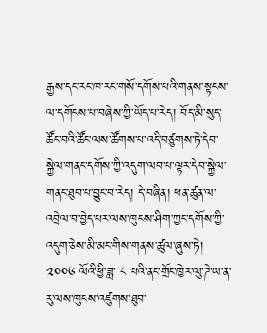རྒྱས་དང་རང་ཁ་རང་གསོ་དགོས་པའི་གནས་སྟངས་ལ་དགོངས་པ་བཞེས་ཀྱི་ཡོད་པ་རེད། བོད་མི་སུད་ཚོང་བའི་ཚོང་ལས་ཚོགས་པ་འདི་བཙུགས་ཏེ་དེབ་སྐྱེལ་གནང་དགོས་ཀྱི་འདུག་ལབ་པ་ལྟར་དེབ་སྐྱེལ་གནང་ཐུབ་པ་བྱུང་བ་རེད། དེ་བཞིན། ཕན་ཚུན་ལ་འབྲེལ་བ་བྱེད་པར་ལས་ཁུངས་ཤིག་ཀྱང་དགོས་ཀྱི་འདུག་ཅེས་མི་མང་གིས་གནས་ཚུལ་ཞུས་ཏེ། ༢༠༠༦ ལོའི་ཕྱི་ཟླ་ ༨ པའི་ནང་གྲོང་ཁྱེར་ལུ་ཌེ་ཡ་ན་རུ་ལས་ཁུངས་འཛུགས་ཐུབ་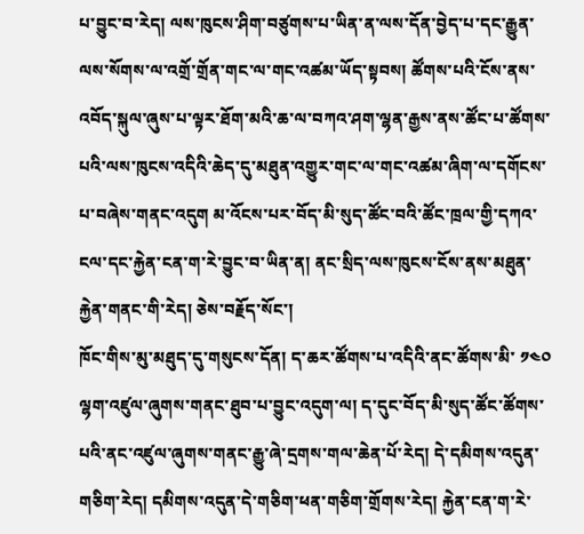པ་བྱུང་བ་རེད། ལས་ཁུངས་ཤིག་བཙུགས་པ་ཡིན་ན་ལས་དོན་བྱེད་པ་དང་རྒྱུན་ལས་སོགས་ལ་འགྲོ་གྲོན་གང་ལ་གང་འཚམ་ཡོད་སྟབས། ཚོགས་པའི་ངོས་ནས་འབོད་སྐུལ་ཞུས་པ་ལྟར་ཐོག་མའི་ཆ་ལ་བཀའ་ཤག་ལྷན་རྒྱས་ནས་ཚོང་པ་ཚོགས་པའི་ལས་ཁུངས་འདིའི་ཆེད་དུ་མཐུན་འགྱུར་གང་ལ་གང་འཚམ་ཞིག་ལ་དགོངས་པ་བཞེས་གནང་འདུག མ་འོངས་པར་བོད་མི་སུད་ཚོང་བའི་ཚོང་ཁྲལ་གྱི་དཀའ་ངལ་དང་རྐྱེན་ངན་ག་རེ་བྱུང་བ་ཡིན་ན། ནང་སྲིད་ལས་ཁུངས་ངོས་ནས་མཐུན་རྐྱེན་གནང་གི་རེད། ཅེས་བརྗོད་སོང་།
ཁོང་གིས་མུ་མཐུད་དུ་གསུངས་དོན། ད་ཆར་ཚོགས་པ་འདིའི་ནང་ཚོགས་མི་ ༡༤༠ ལྷག་འཛུལ་ཞུགས་གནང་ཐུབ་པ་བྱུང་འདུག་ལ། ད་དུང་བོད་མི་སུད་ཚོང་ཚོགས་པའི་ནང་འཛུལ་ཞུགས་གནང་རྒྱུ་ཞེ་དྲགས་གལ་ཆེན་པོ་རེད། དེ་དམིགས་འདུན་གཅིག་རེད། དམིགས་འདུན་དེ་གཅིག་ཕན་གཅིག་གྲོགས་རེད། རྐྱེན་ངན་ག་རེ་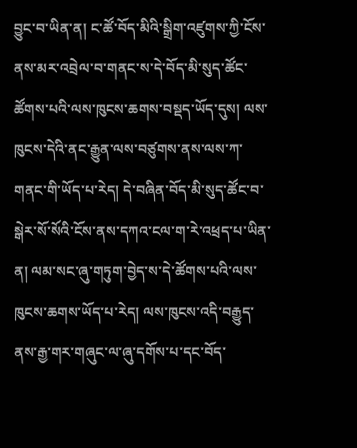བྱུང་བ་ཡིན་ན། ང་ཚོ་བོད་མིའི་སྒྲིག་འཛུགས་ཀྱི་ངོས་ནས་མར་འབྲེལ་བ་གནང་ས་དེ་བོད་མི་སུད་ཚོང་ཚོགས་པའི་ལས་ཁུངས་ཆགས་བསྡད་ཡོད་དུས། ལས་ཁུངས་དེའི་ནང་རྒྱུན་ལས་བཙུགས་ནས་ལས་ཀ་གནང་གི་ཡོད་པ་རེད། དེ་བཞིན་བོད་མི་སུད་ཚོང་བ་སྒེར་སོ་སོའི་ངོས་ནས་དཀའ་ངལ་ག་རེ་འཕྲད་པ་ཡིན་ན། ལམ་སང་ཞུ་གཏུག་བྱེད་ས་དེ་ཚོགས་པའི་ལས་ཁུངས་ཆགས་ཡོད་པ་རེད། ལས་ཁུངས་འདི་བརྒྱུད་ནས་རྒྱ་གར་གཞུང་ལ་ཞུ་དགོས་པ་དང་བོད་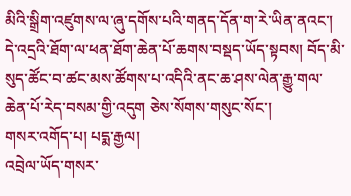མིའི་སྒྲིག་འཛུགས་ལ་ཞུ་དགོས་པའི་གནད་དོན་ག་རེ་ཡིན་ནའང་། དེ་འདྲའི་ཐོག་ལ་ཕན་ཐོག་ཆེན་པོ་ཆགས་བསྡད་ཡོད་སྟབས། བོད་མི་སུད་ཚོང་བ་ཚང་མས་ཚོགས་པ་འདིའི་ནང་ཆ་ཤས་ལེན་རྒྱུ་གལ་ཆེན་པོ་རེད་བསམ་གྱི་འདུག ཅེས་སོགས་གསུང་སོང་།
གསར་འགོད་པ། པདྨ་རྒྱལ།
འབྲེལ་ཡོད་གསར་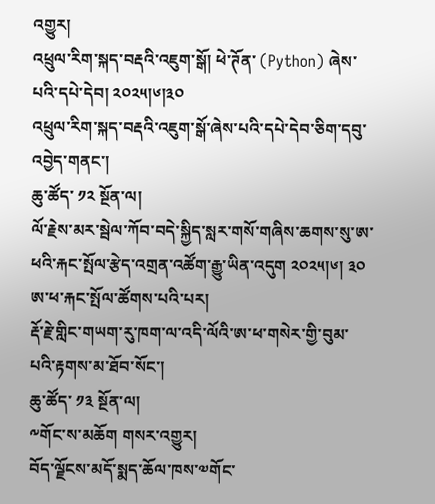འགྱུར།
འཕྲུལ་རིག་སྐད་བརྡའི་འཇུག་སྒོ། ཕེ་ཊོན་ (Python) ཞེས་པའི་དཔེ་དེབ། ༢༠༢༥།༦།༣༠
འཕྲུལ་རིག་སྐད་བརྡའི་འཇུག་སྒོ་ཞེས་པའི་དཔེ་དེབ་ཅིག་དབུ་འབྱེད་གནང་།
ཆུ་ཚོད་ ༡༢ སྔོན་ལ།
ལོ་རྗེས་མར་སྦེལ་ཀོབ་བདེ་སྐྱིད་སླར་གསོ་གཞིས་ཆགས་སུ་ཨ་ཕའི་རྐང་སྤོལ་རྩེད་འགྲན་འཚོག་རྒྱུ་ཡིན་འདུག ༢༠༢༥།༦། ༣༠ ཨ་ཕ་རྐང་སྤོལ་ཚོགས་པའི་པར།
རྡོ་རྗེ་གླིང་གཡག་རུ་ཁག་ལ་འདི་ལོའི་ཨ་ཕ་གསེར་གྱི་བུམ་པའི་རྟགས་མ་ཐོབ་སོང་།
ཆུ་ཚོད་ ༡༣ སྔོན་ལ།
༸གོང་ས་མཆོག གསར་འགྱུར།
བོད་ལྗོངས་མདོ་སྨད་ཆོལ་ཁས་༧གོང་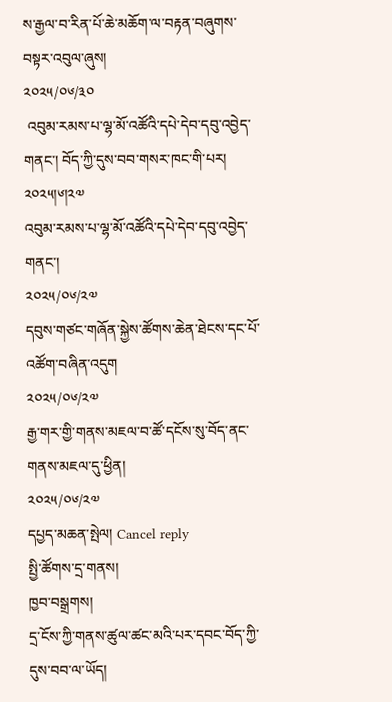ས་རྒྱལ་བ་རིན་པོ་ཆེ་མཆོག་ལ་བརྟན་བཞུགས་བསྟར་འབུལ་ཞུས།
༢༠༢༥/༠༦/༣༠
 འབུམ་རམས་པ་ལྷ་མོ་འཚོའི་དཔེ་དེབ་དབུ་འབྱེད་གནང་། བོད་ཀྱི་དུས་བབ་གསར་ཁང་གི་པར། ༢༠༢༥།༦།༢༧
འབུམ་རམས་པ་ལྷ་མོ་འཚོའི་དཔེ་དེབ་དབུ་འབྱེད་གནང་།
༢༠༢༥/༠༦/༢༧
དབུས་གཙང་གཞོན་སྐྱེས་ཚོགས་ཆེན་ཐེངས་དང་པོ་འཚོག་བཞིན་འདུག
༢༠༢༥/༠༦/༢༧
རྒྱ་གར་གྱི་གནས་མཇལ་བ་ཚོ་དངོས་སུ་བོད་ནང་གནས་མཇལ་དུ་ཕྱིན།
༢༠༢༥/༠༦/༢༧
དཔྱད་མཆན་སྤེལ། Cancel reply
སྤྱི་ཚོགས་དྲ་གནས།
ཁྱབ་བསྒྲགས།
དྲ་ངོས་ཀྱི་གནས་ཚུལ་ཚང་མའི་པར་དབང་བོད་ཀྱི་དུས་བབ་ལ་ཡོད།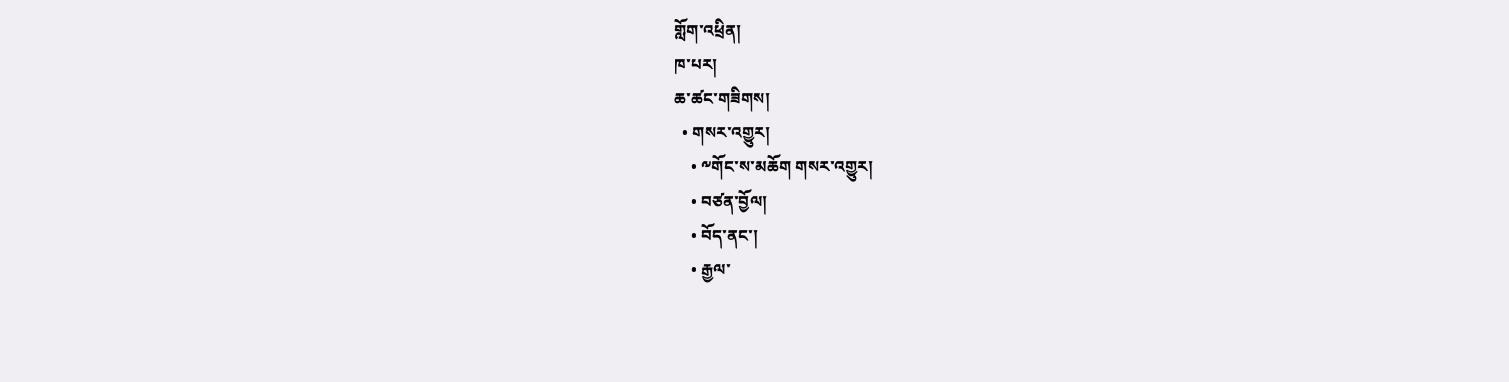གློག་འཕྲིན།
ཁ་པར།
ཆ་ཚང་གཟིགས།
  • གསར་འགྱུར།
    • ༸གོང་ས་མཆོག གསར་འགྱུར།
    • བཙན་བྱོལ།
    • བོད་ནང་།
    • རྒྱལ་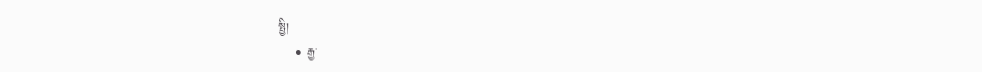སྤྱི།
    • རྒྱ་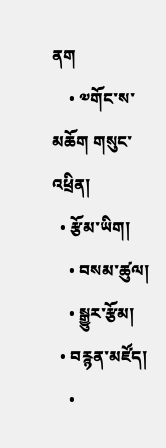ནག
    • ༧གོང་ས་མཆོག གསུང་འཕྲིན།
  • རྩོམ་ཡིག།
    • བསམ་ཚུལ།
    • སྒྱུར་རྩོམ།
  • བརྙན་མཛོད།
    •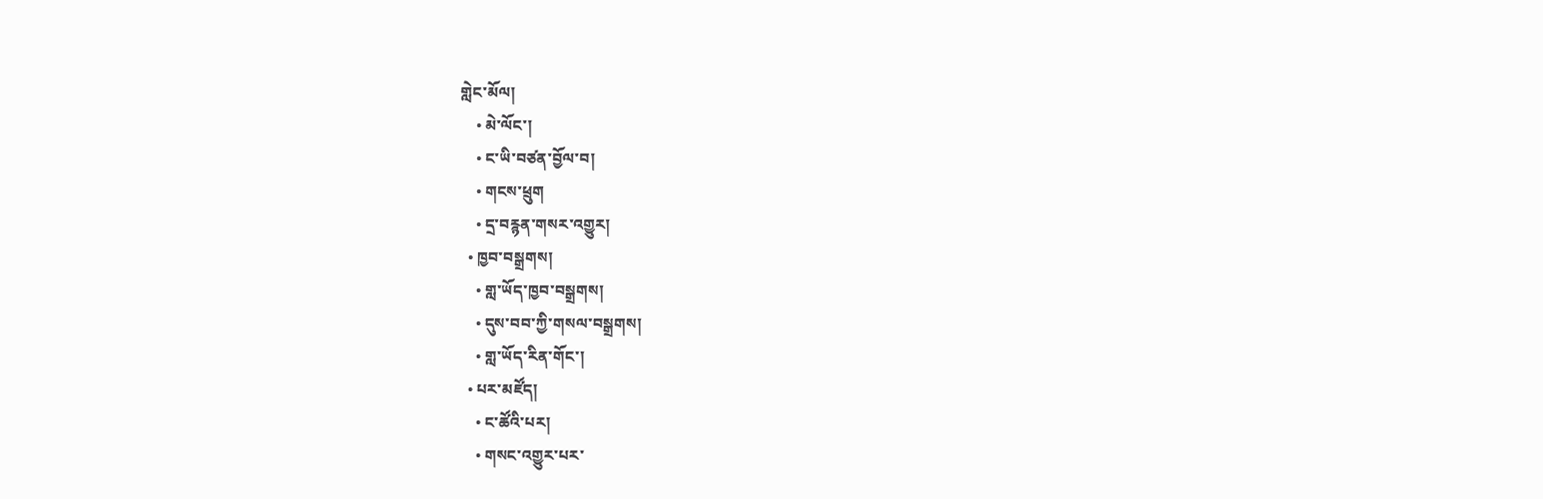གླེང་མོལ།
    • མེ་ལོང་།
    • ང་ཡི་བཙན་བྱོལ་བ།
    • གངས་ཕྲུག
    • དྲ་བརྙན་གསར་འགྱུར།
  • ཁྱབ་བསྒྲགས།
    • གླ་ཡོད་ཁྱབ་བསྒྲགས།
    • དུས་བབ་ཀྱི་གསལ་བསྒྲགས།
    • གླ་ཡོད་རིན་གོང་།
  • པར་མཛོད།
    • ང་ཚོའི་པར།
    • གསང་འགྱུར་པར་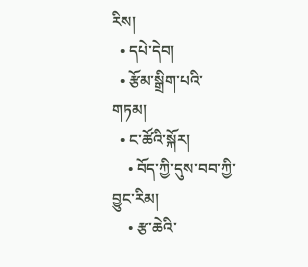རིས།
  • དཔེ་དེབ།
  • རྩོམ་སྒྲིག་པའི་གཏམ།
  • ང་ཚོའི་སྐོར།
    • བོད་ཀྱི་དུས་བབ་ཀྱི་བྱུང་རིམ།
    • རྩ་ཆེའི་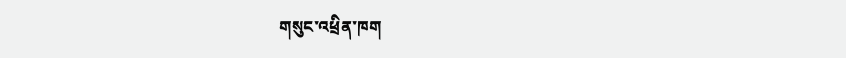གསུང་འཕྲིན་ཁག